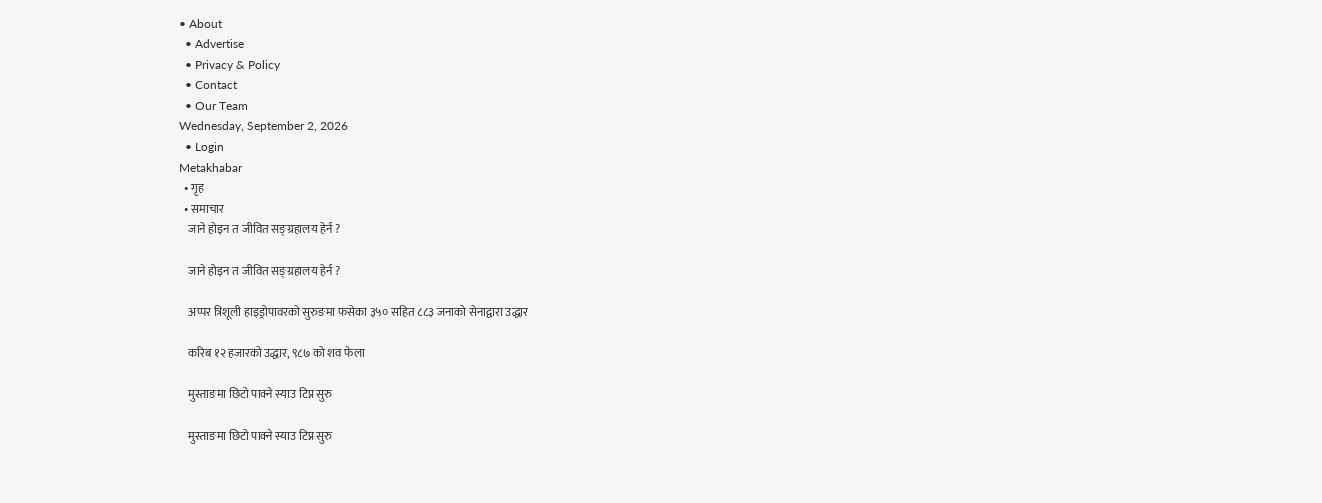• About
  • Advertise
  • Privacy & Policy
  • Contact
  • Our Team
Wednesday, September 2, 2026
  • Login
Metakhabar
  • गृह
  • समाचार
    जाने होइन त जीवित सङ्ग्रहालय हेर्न ?

    जाने होइन त जीवित सङ्ग्रहालय हेर्न ?

    अप्पर त्रिशूली हाइड्रोपावरको सुरुङमा फसेका ३५० सहित ८८३ जनाको सेनाद्वारा उद्धार

    करिब १२ हजारको उद्धार, ९८७ को शव फेला

    मुस्ताङमा छिटो पाक्ने स्याउ टिप्न सुरु

    मुस्ताङमा छिटो पाक्ने स्याउ टिप्न सुरु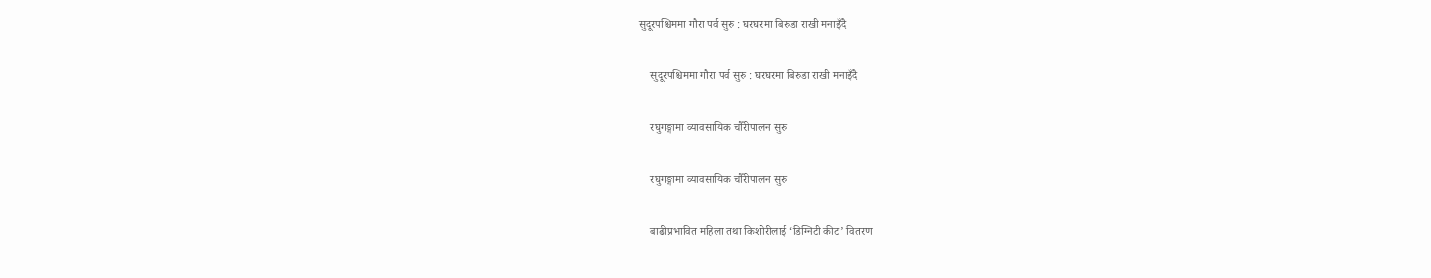सुदूरपश्चिममा गौरा पर्व सुरु : घरघरमा बिरुडा राखी मनाइँदै

    सुदूरपश्चिममा गौरा पर्व सुरु : घरघरमा बिरुडा राखी मनाइँदै

    रघुगङ्गामा व्यावसायिक चौँरीपालन सुरु

    रघुगङ्गामा व्यावसायिक चौँरीपालन सुरु

    बाढीप्रभावित महिला तथा किशोरीलाई ‘डिग्निटी कीट’ वितरण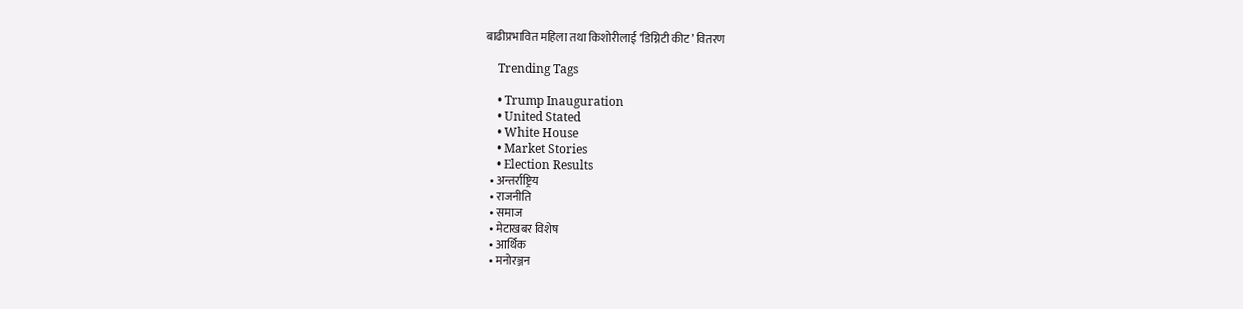बाढीप्रभावित महिला तथा किशोरीलाई ‘डिग्निटी कीट’ वितरण

    Trending Tags

    • Trump Inauguration
    • United Stated
    • White House
    • Market Stories
    • Election Results
  • अन्तर्राष्ट्रिय
  • राजनीति
  • समाज
  • मेटाखबर विशेष
  • आर्थिक
  • मनोरञ्जन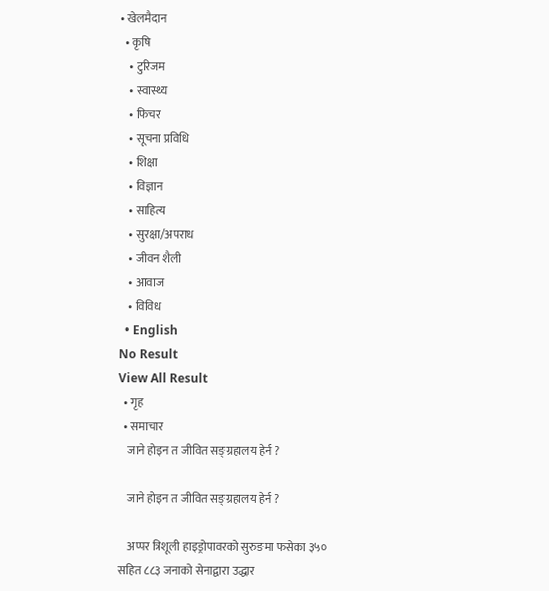• खेलमैदान
  • कृषि
    • टुरिजम
    • स्वास्थ्य
    • फिचर
    • सूचना प्रविधि
    • शिक्षा
    • विज्ञान
    • साहित्य
    • सुरक्षा/अपराध
    • जीवन शैली
    • आवाज
    • विविध
  • English
No Result
View All Result
  • गृह
  • समाचार
    जाने होइन त जीवित सङ्ग्रहालय हेर्न ?

    जाने होइन त जीवित सङ्ग्रहालय हेर्न ?

    अप्पर त्रिशूली हाइड्रोपावरको सुरुङमा फसेका ३५० सहित ८८३ जनाको सेनाद्वारा उद्धार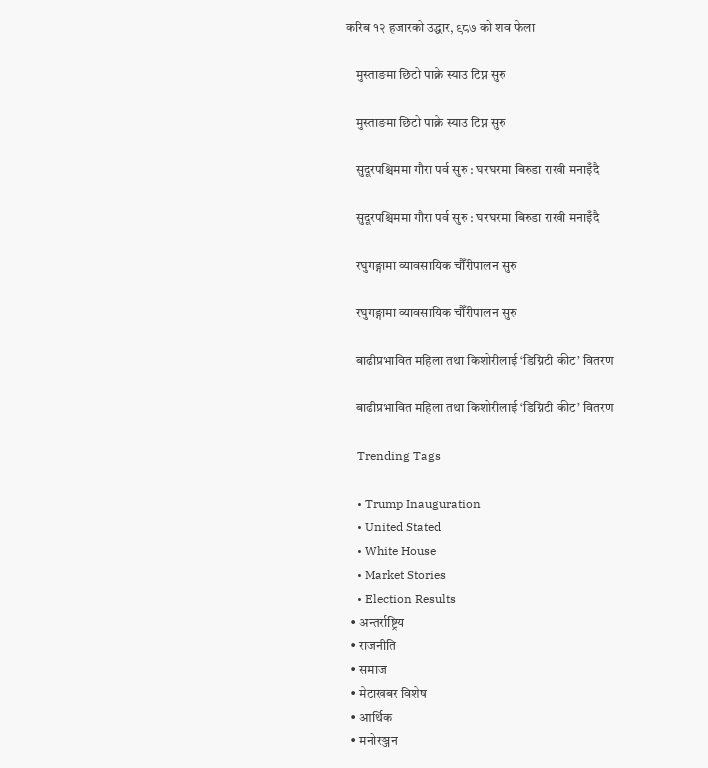करिब १२ हजारको उद्धार, ९८७ को शव फेला

    मुस्ताङमा छिटो पाक्ने स्याउ टिप्न सुरु

    मुस्ताङमा छिटो पाक्ने स्याउ टिप्न सुरु

    सुदूरपश्चिममा गौरा पर्व सुरु : घरघरमा बिरुडा राखी मनाइँदै

    सुदूरपश्चिममा गौरा पर्व सुरु : घरघरमा बिरुडा राखी मनाइँदै

    रघुगङ्गामा व्यावसायिक चौँरीपालन सुरु

    रघुगङ्गामा व्यावसायिक चौँरीपालन सुरु

    बाढीप्रभावित महिला तथा किशोरीलाई ‘डिग्निटी कीट’ वितरण

    बाढीप्रभावित महिला तथा किशोरीलाई ‘डिग्निटी कीट’ वितरण

    Trending Tags

    • Trump Inauguration
    • United Stated
    • White House
    • Market Stories
    • Election Results
  • अन्तर्राष्ट्रिय
  • राजनीति
  • समाज
  • मेटाखबर विशेष
  • आर्थिक
  • मनोरञ्जन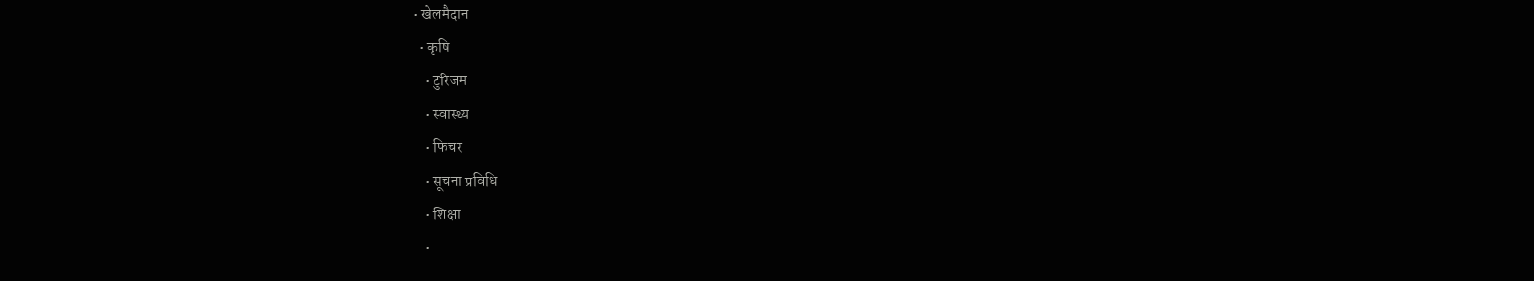• खेलमैदान
  • कृषि
    • टुरिजम
    • स्वास्थ्य
    • फिचर
    • सूचना प्रविधि
    • शिक्षा
    •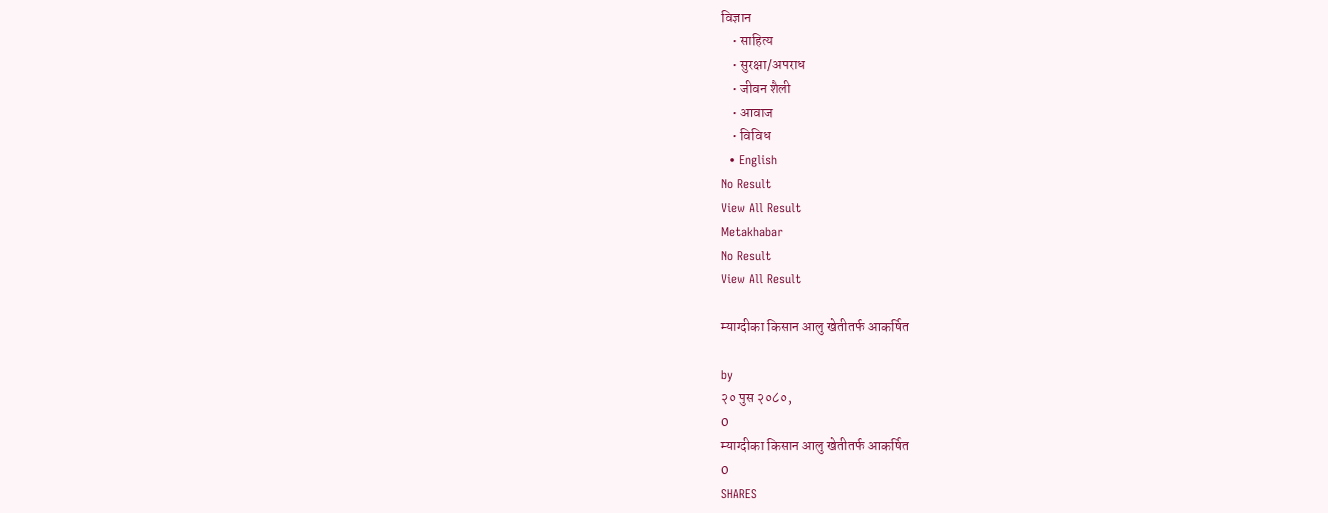विज्ञान
    • साहित्य
    • सुरक्षा/अपराध
    • जीवन शैली
    • आवाज
    • विविध
  • English
No Result
View All Result
Metakhabar
No Result
View All Result

म्याग्दीका किसान आलु खेतीतर्फ आकर्षित

by
२० पुस २०८०,
0
म्याग्दीका किसान आलु खेतीतर्फ आकर्षित
0
SHARES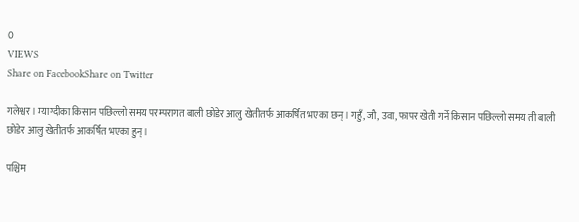0
VIEWS
Share on FacebookShare on Twitter

गलेश्वर । म्याग्दीका किसान पछिल्लो समय परम्परागत बाली छोडेर आलु खेतीतर्फ आकर्षित भएका छन् । गहुँ, जौ, उवा, फापर खेती गर्ने किसान पछिल्लो समय ती बाली छोडेर आलु खेतीतर्फ आकर्षित भएका हुन् ।

पश्चिम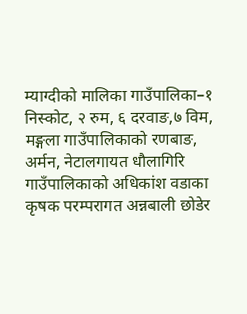म्याग्दीको मालिका गाउँपालिका–१ निस्कोट, २ रुम, ६ दरवाङ,७ विम, मङ्गला गाउँपालिकाको रणबाङ, अर्मन, नेटालगायत धौलागिरि गाउँपालिकाको अधिकांश वडाका कृषक परम्परागत अन्नबाली छोडेर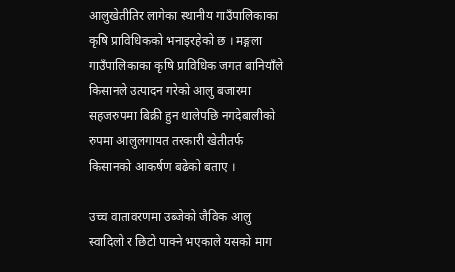आलुखेतीतिर लागेका स्थानीय गाउँपालिकाका कृषि प्राविधिकको भनाइरहेको छ । मङ्गला गाउँपालिकाका कृषि प्राविधिक जगत बानियाँले किसानले उत्पादन गरेको आलु बजारमा सहजरुपमा बिक्री हुन थालेपछि नगदेबालीको रुपमा आलुलगायत तरकारी खेतीतर्फ किसानको आकर्षण बढेको बताए ।

उच्च वातावरणमा उब्जेको जैविक आलु स्वादिलो र छिटो पाक्ने भएकाले यसको माग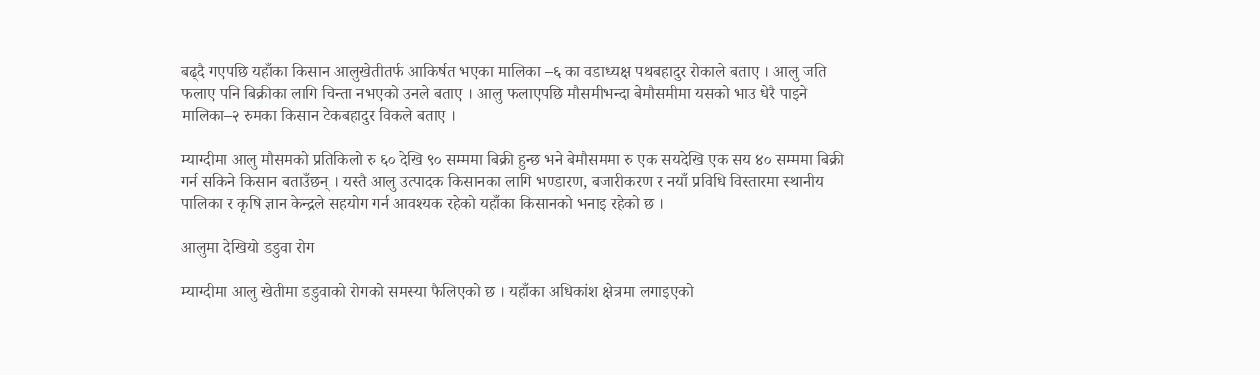बढ्दै गएपछि यहाँका किसान आलुखेतीतर्फ आकिर्षत भएका मालिका –६ का वडाध्यक्ष पथबहादुर रोकाले बताए । आलु जति फलाए पनि बिक्रीका लागि चिन्ता नभएको उनले बताए । आलु फलाएपछि मौसमीभन्दा बेमौसमीमा यसको भाउ धेरै पाइने मालिका–२ रुमका किसान टेकबहादुर विकले बताए ।

म्याग्दीमा आलु मौसमको प्रतिकिलो रु ६० देखि ९० सम्ममा बिक्री हुन्छ भने बेमौसममा रु एक सयदेखि एक सय ४० सम्ममा बिक्री गर्न सकिने किसान बताउँछन् । यस्तै आलु उत्पादक किसानका लागि भण्डारण, बजारीकरण र नयाँ प्रविधि विस्तारमा स्थानीय पालिका र कृषि ज्ञान केन्द्रले सहयोग गर्न आवश्यक रहेको यहाँका किसानको भनाइ रहेको छ ।

आलुमा देखियो डडुवा रोग

म्याग्दीमा आलु खेतीमा डडुवाको रोगको समस्या फैलिएको छ । यहाँका अधिकांश क्षेत्रमा लगाइएको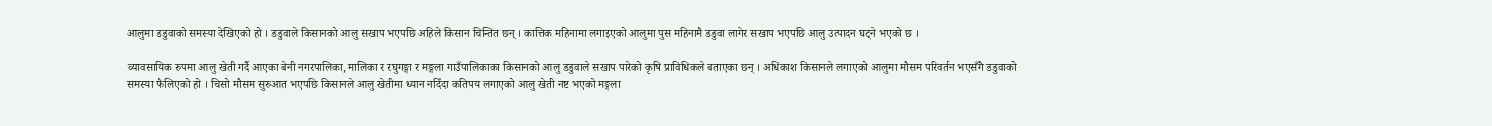आलुमा डडुवाको समस्या देखिएको हो । डडुवाले किसानको आलु सखाप भएपछि अहिले किसान चिन्तित छन् । कात्तिक महिनामा लगाइएको आलुमा पुस महिनामै डडुवा लागेर सखाप भएपछि आलु उत्पादन घट्ने भएको छ ।

व्यावसायिक रुपमा आलु खेती गर्दै आएका बेनी नगरपालिका, मालिका र रघुगङ्गा र मङ्गला गाउँपालिकाका किसानको आलु डडुवाले सखाप पारेको कृषि प्राविधिकले बताएका छन् । अधिंकाश किसानले लगाएको आलुमा मौसम परिवर्तन भएसँगै डडुवाको समस्या फैलिएको हो । चिसो मौसम सुरुआत भएपछि किसानले आलु खेतीमा ध्यान नदिँदा कतिपय लगाएको आलु खेती नष्ट भएको मङ्गला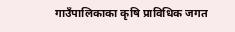गाउँपालिकाका कृषि प्राविधिक जगत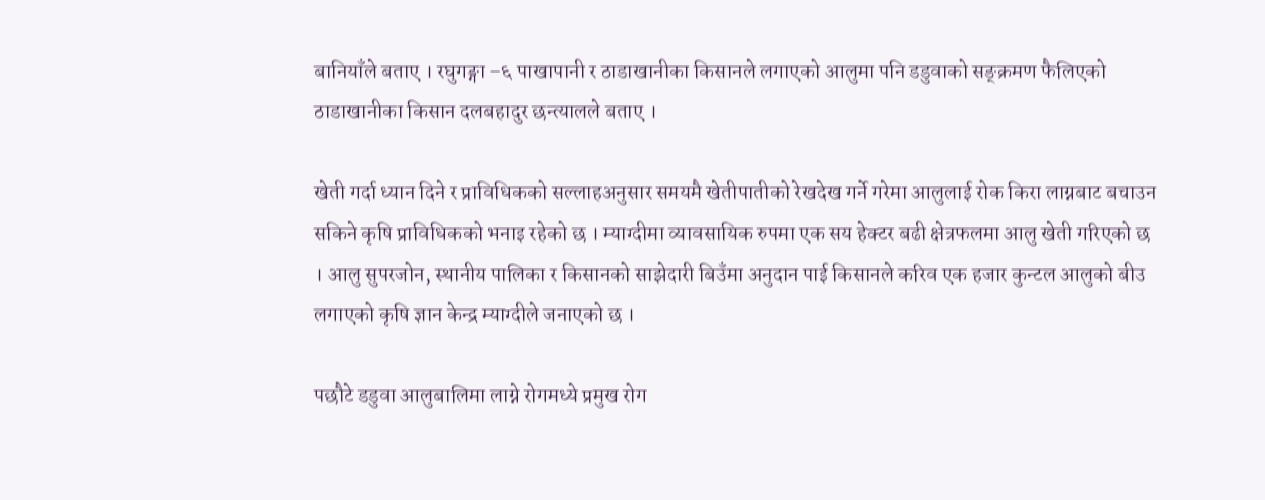बानियाँले बताए । रघुगङ्गा –६ पाखापानी र ठाडाखानीका किसानले लगाएको आलुमा पनि डडुवाको सङ्क्रमण फैलिएको ठाडाखानीका किसान दलबहादुर छन्त्यालले बताए ।

खेती गर्दा ध्यान दिने र प्राविधिकको सल्लाहअनुसार समयमै खेतीपातीको रेखदेख गर्ने गरेमा आलुलाई रोक किरा लाग्नबाट बचाउन सकिने कृषि प्राविधिकको भनाइ रहेको छ । म्याग्दीमा व्यावसायिक रुपमा एक सय हेक्टर बढी क्षेत्रफलमा आलु खेती गरिएको छ । आलु सुपरजोन, स्थानीय पालिका र किसानको साझेदारी बिउँमा अनुदान पाई किसानले करिव एक हजार कुन्टल आलुको बीउ लगाएको कृषि ज्ञान केन्द्र म्याग्दीले जनाएको छ ।

पछौटे डडुवा आलुबालिमा लाग्ने रोगमध्ये प्रमुख रोग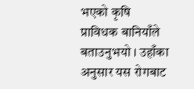भएको कृषि प्राविधक बानियाँले बताउनुभयो । उहाँका अनुसार यस रोगबाट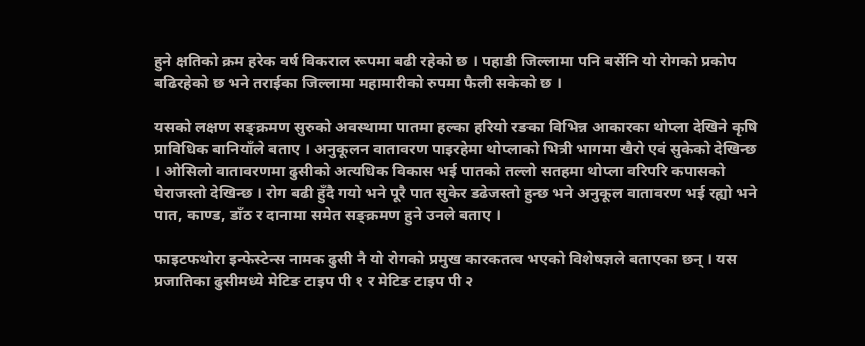हुने क्षतिको क्रम हरेक वर्ष विकराल रूपमा बढी रहेको छ । पहाडी जिल्लामा पनि बर्सेनि यो रोगको प्रकोप बढिरहेको छ भने तराईका जिल्लामा महामारीको रुपमा फैली सकेको छ ।

यसको लक्षण सङ्क्रमण सुरुको अवस्थामा पातमा हल्का हरियो रङका विभिन्न आकारका थोप्ला देखिने कृषि प्राविधिक बानियाँले बताए । अनुकूलन वातावरण पाइरहेमा थोप्लाको भित्री भागमा खैरो एवं सुकेको देखिन्छ । ओसिलो वातावरणमा ढुसीको अत्यधिक विकास भई पातको तल्लो सतहमा थोप्ला वरिपरि कपासको घेराजस्तो देखिन्छ । रोग बढी हुँदै गयो भने पूरै पात सुकेर डढेजस्तो हुन्छ भने अनुकूल वातावरण भई रह्यो भने पात, काण्ड, डाँठ र दानामा समेत सङ्क्रमण हुने उनले बताए ।

फाइटफथोरा इन्फेस्टेन्स नामक ढुसी नै यो रोगको प्रमुख कारकतत्व भएको विशेषज्ञले बताएका छन् । यस प्रजातिका ढुसीमध्ये मेटिङ टाइप पी १ र मेटिङ टाइप पी २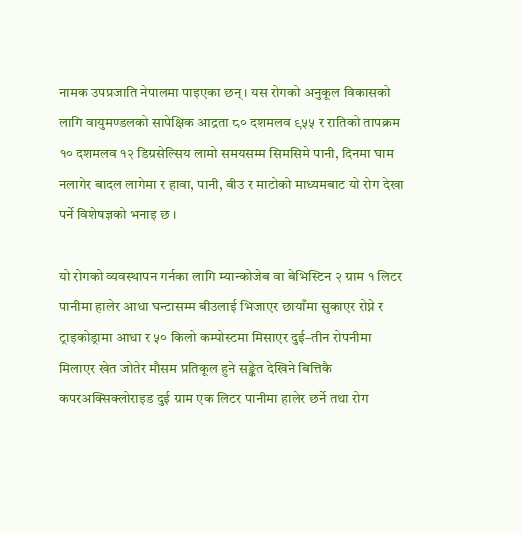नामक उपप्रजाति नेपालमा पाइएका छन् । यस रोगको अनुकूल विकासको लागि वायुमण्डलको सापेक्षिक आद्रता ८० दशमलव ९५५ र रातिको तापक्रम १० दशमलव १२ डिग्रसेल्सिय लामो समयसम्म सिमसिमे पानी, दिनमा घाम नलागेर बादल लागेमा र हावा, पानी, बीउ र माटोको माध्यमबाट यो रोग देखा पर्ने विशेषज्ञको भनाइ छ ।

यो रोगको व्यवस्थापन गर्नका लागि म्यान्कोजेब वा बेभिस्टिन २ ग्राम १ लिटर पानीमा हालेर आधा घन्टासम्म बीउलाई भिजाएर छायाँमा सुकाएर रोप्ने र ट्राइकोड्रामा आधा र ५० किलो कम्पोस्टमा मिसाएर दुई–तीन रोपनीमा मिलाएर खेत जोतेर मौसम प्रतिकूल हुने सङ्केत देखिने बित्तिकै कपरअक्सिक्लोराइड दुई ग्राम एक लिटर पानीमा हालेर छर्ने तथा रोग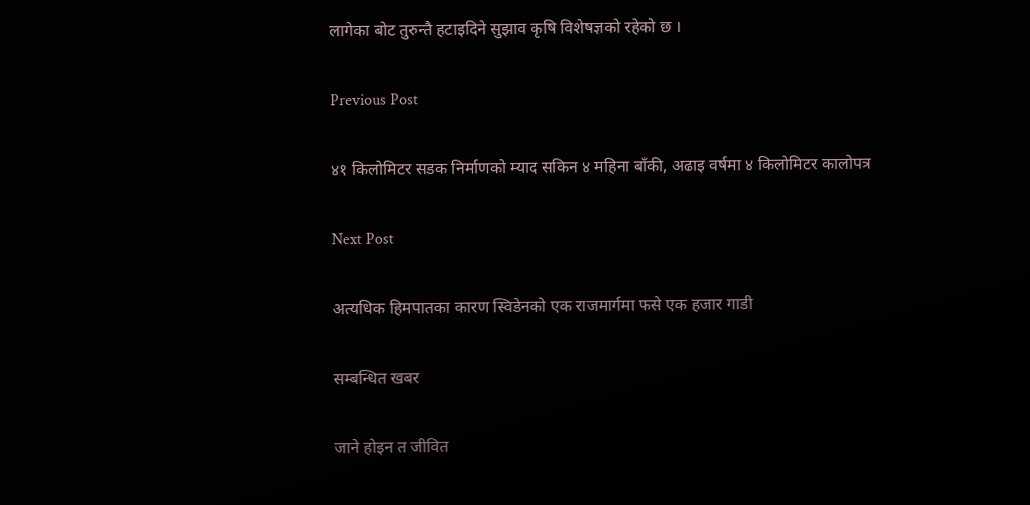लागेका बोट तुरुन्तै हटाइदिने सुझाव कृषि विशेषज्ञको रहेको छ ।

Previous Post

४१ किलोमिटर सडक निर्माणको म्याद सकिन ४ महिना बाँकी, अढाइ वर्षमा ४ किलोमिटर कालोपत्र

Next Post

अत्यधिक हिमपातका कारण स्विडेनको एक राजमार्गमा फसे एक हजार गाडी

सम्बन्धित खबर

जाने होइन त जीवित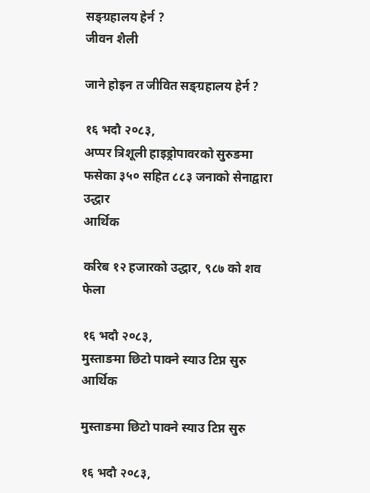सङ्ग्रहालय हेर्न ?
जीवन शैली

जाने होइन त जीवित सङ्ग्रहालय हेर्न ?

१६ भदौ २०८३,
अप्पर त्रिशूली हाइड्रोपावरको सुरुङमा फसेका ३५० सहित ८८३ जनाको सेनाद्वारा उद्धार
आर्थिक

करिब १२ हजारको उद्धार, ९८७ को शव फेला

१६ भदौ २०८३,
मुस्ताङमा छिटो पाक्ने स्याउ टिप्न सुरु
आर्थिक

मुस्ताङमा छिटो पाक्ने स्याउ टिप्न सुरु

१६ भदौ २०८३,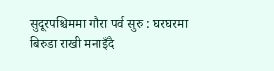सुदूरपश्चिममा गौरा पर्व सुरु : घरघरमा बिरुडा राखी मनाइँदै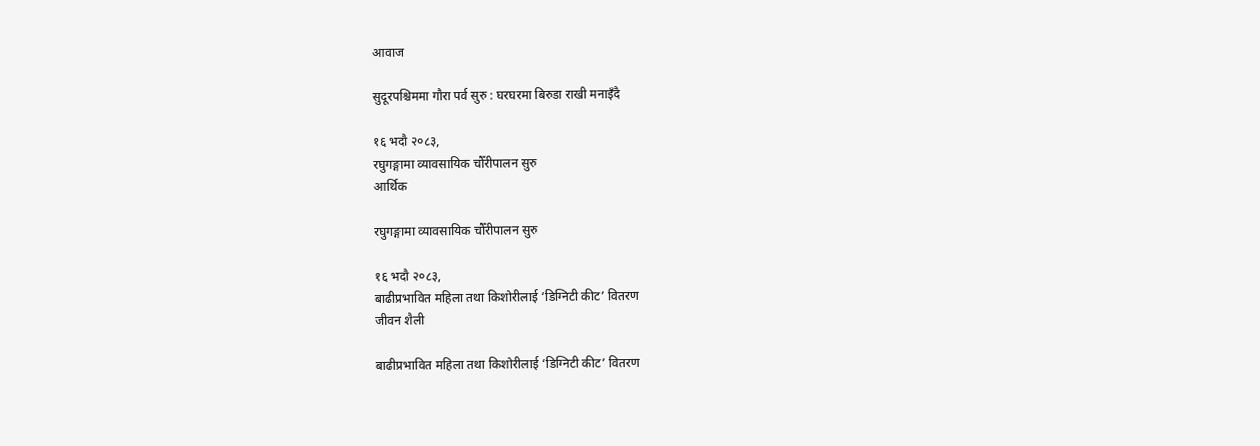आवाज

सुदूरपश्चिममा गौरा पर्व सुरु : घरघरमा बिरुडा राखी मनाइँदै

१६ भदौ २०८३,
रघुगङ्गामा व्यावसायिक चौँरीपालन सुरु
आर्थिक

रघुगङ्गामा व्यावसायिक चौँरीपालन सुरु

१६ भदौ २०८३,
बाढीप्रभावित महिला तथा किशोरीलाई ‘डिग्निटी कीट’ वितरण
जीवन शैली

बाढीप्रभावित महिला तथा किशोरीलाई ‘डिग्निटी कीट’ वितरण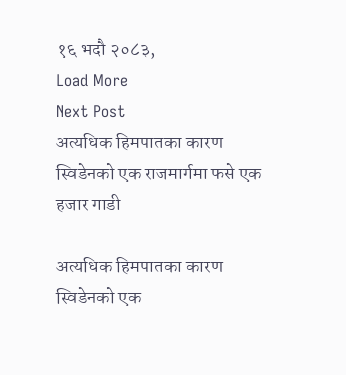१६ भदौ २०८३,
Load More
Next Post
अत्यधिक हिमपातका कारण स्विडेनको एक राजमार्गमा फसे एक हजार गाडी

अत्यधिक हिमपातका कारण स्विडेनको एक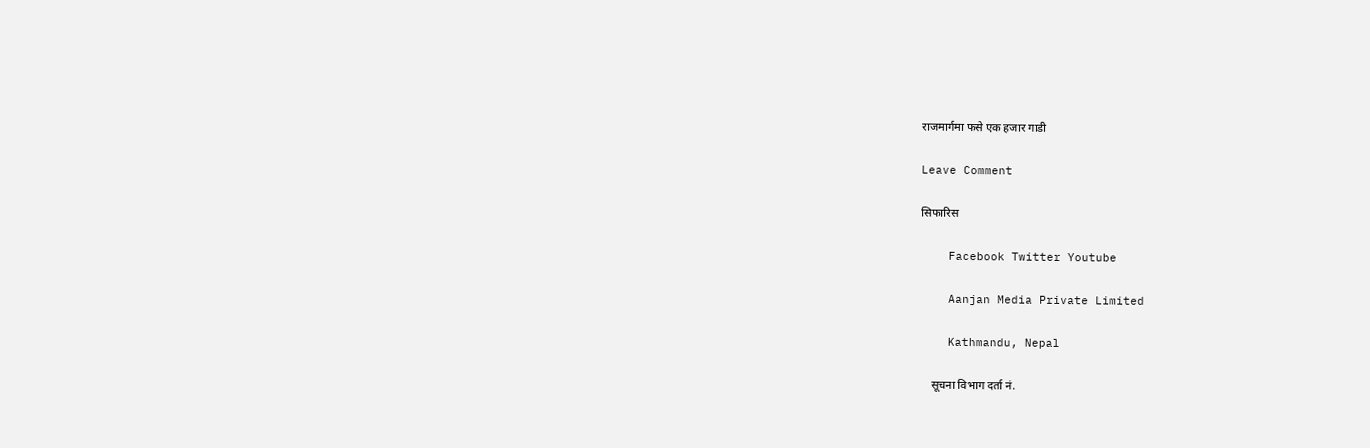राजमार्गमा फसे एक हजार गाडी

Leave Comment

सिफारिस

    Facebook Twitter Youtube

    Aanjan Media Private Limited

    Kathmandu, Nepal

    सूचना विभाग दर्ता नं.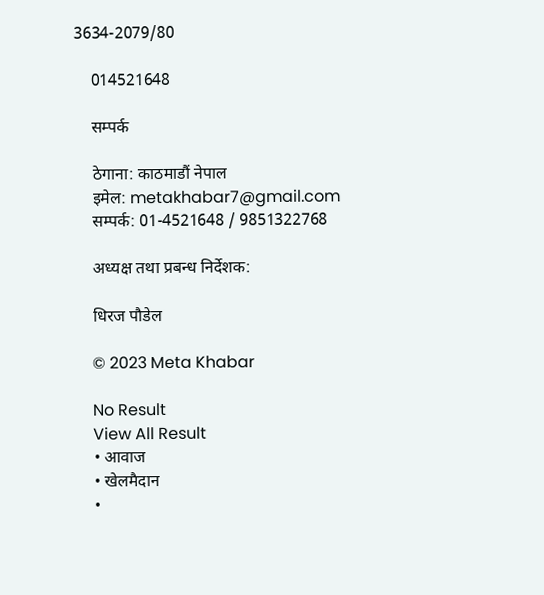3634-2079/80

    014521648

    सम्पर्क

    ठेगाना: काठमाडौं नेपाल
    इमेल: metakhabar7@gmail.com
    सम्पर्क: 01-4521648 / 9851322768

    अध्यक्ष तथा प्रबन्ध निर्देशक:

    धिरज पौडेल

    © 2023 Meta Khabar

    No Result
    View All Result
    • आवाज
    • खेलमैदान
    •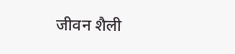जीवन शैली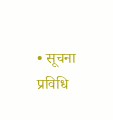• सूचना प्रविधि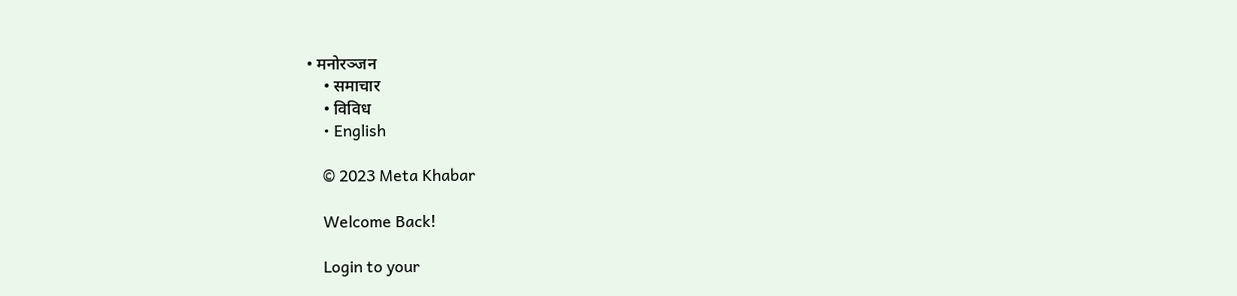• मनोरञ्जन
    • समाचार
    • विविध
    • English

    © 2023 Meta Khabar

    Welcome Back!

    Login to your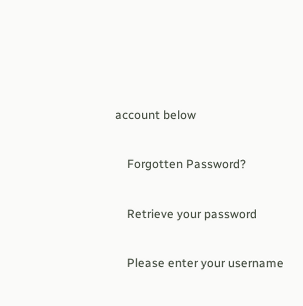account below

    Forgotten Password?

    Retrieve your password

    Please enter your username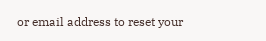or email address to reset your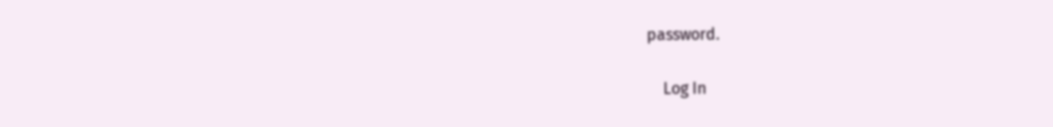password.

    Log In